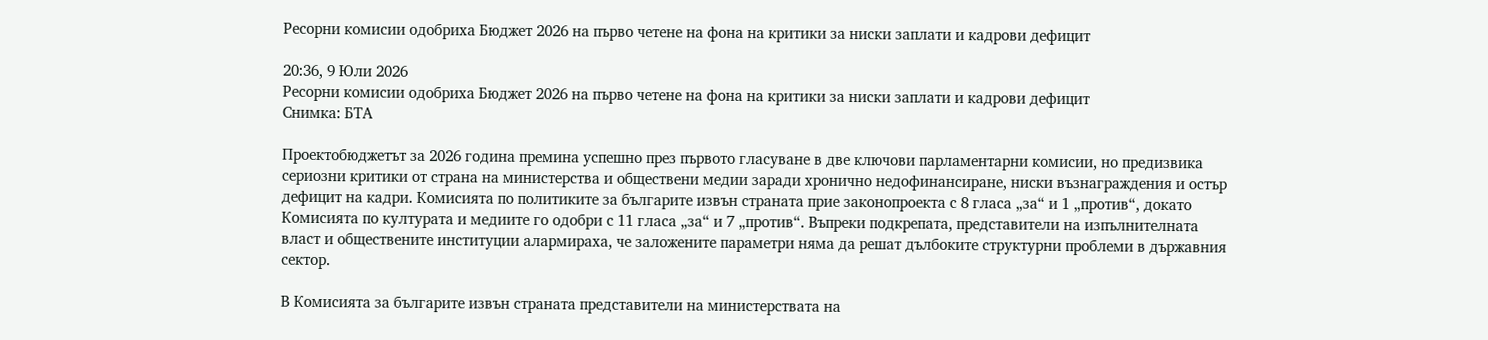Ресорни комисии одобриха Бюджет 2026 на първо четене на фона на критики за ниски заплати и кадрови дефицит

20:36, 9 Юли 2026
Ресорни комисии одобриха Бюджет 2026 на първо четене на фона на критики за ниски заплати и кадрови дефицит
Снимка: БТА

Проектобюджетът за 2026 година премина успешно през първото гласуване в две ключови парламентарни комисии, но предизвика сериозни критики от страна на министерства и обществени медии заради хронично недофинансиране, ниски възнаграждения и остър дефицит на кадри. Комисията по политиките за българите извън страната прие законопроекта с 8 гласа „за“ и 1 „против“, докато Комисията по културата и медиите го одобри с 11 гласа „за“ и 7 „против“. Въпреки подкрепата, представители на изпълнителната власт и обществените институции алармираха, че заложените параметри няма да решат дълбоките структурни проблеми в държавния сектор.

В Комисията за българите извън страната представители на министерствата на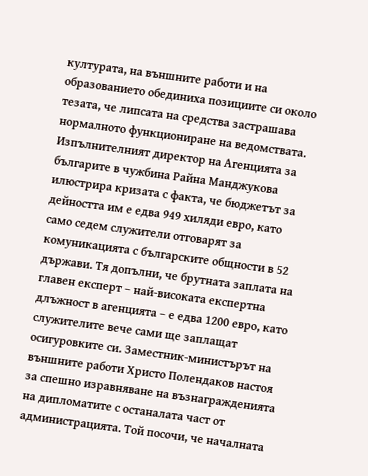културата, на външните работи и на образованието обединиха позициите си около тезата, че липсата на средства застрашава нормалното функциониране на ведомствата. Изпълнителният директор на Агенцията за българите в чужбина Райна Манджукова илюстрира кризата с факта, че бюджетът за дейността им е едва 949 хиляди евро, като само седем служители отговарят за комуникацията с българските общности в 52 държави. Тя допълни, че брутната заплата на главен експерт – най-високата експертна длъжност в агенцията – е едва 1200 евро, като служителите вече сами ще заплащат осигуровките си. Заместник-министърът на външните работи Христо Полендаков настоя за спешно изравняване на възнагражденията на дипломатите с останалата част от администрацията. Той посочи, че началната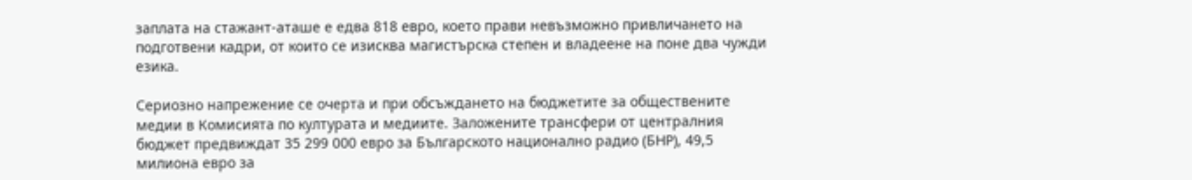заплата на стажант-аташе е едва 818 евро, което прави невъзможно привличането на подготвени кадри, от които се изисква магистърска степен и владеене на поне два чужди езика.

Сериозно напрежение се очерта и при обсъждането на бюджетите за обществените медии в Комисията по културата и медиите. Заложените трансфери от централния бюджет предвиждат 35 299 000 евро за Българското национално радио (БНР), 49,5 милиона евро за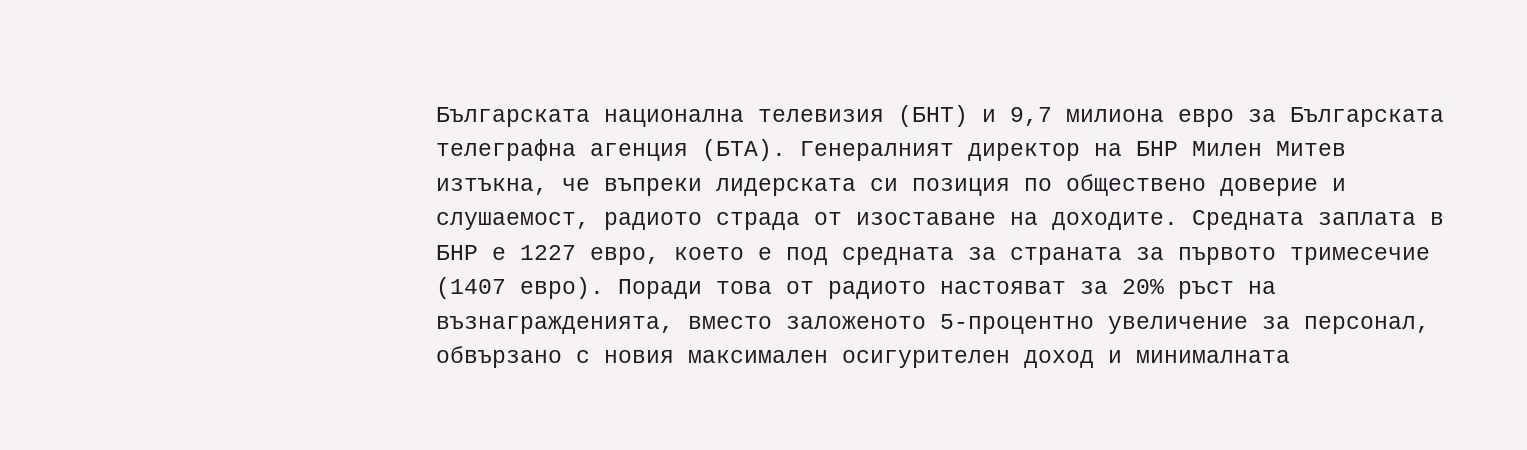Българската национална телевизия (БНТ) и 9,7 милиона евро за Българската телеграфна агенция (БТА). Генералният директор на БНР Милен Митев изтъкна, че въпреки лидерската си позиция по обществено доверие и слушаемост, радиото страда от изоставане на доходите. Средната заплата в БНР е 1227 евро, което е под средната за страната за първото тримесечие (1407 евро). Поради това от радиото настояват за 20% ръст на възнагражденията, вместо заложеното 5-процентно увеличение за персонал, обвързано с новия максимален осигурителен доход и минималната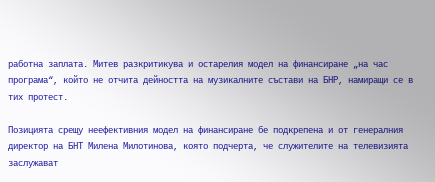работна заплата. Митев разкритикува и остарелия модел на финансиране „на час програма“, който не отчита дейността на музикалните състави на БНР, намиращи се в тих протест.

Позицията срещу неефективния модел на финансиране бе подкрепена и от генералния директор на БНТ Милена Милотинова, която подчерта, че служителите на телевизията заслужават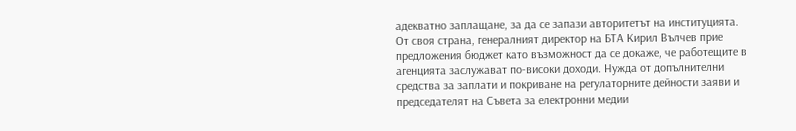адекватно заплащане, за да се запази авторитетът на институцията. От своя страна, генералният директор на БТА Кирил Вълчев прие предложения бюджет като възможност да се докаже, че работещите в агенцията заслужават по-високи доходи. Нужда от допълнителни средства за заплати и покриване на регулаторните дейности заяви и председателят на Съвета за електронни медии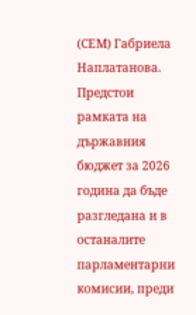(СЕМ) Габриела Наплатанова. Предстои рамката на държавния бюджет за 2026 година да бъде разгледана и в останалите парламентарни комисии, преди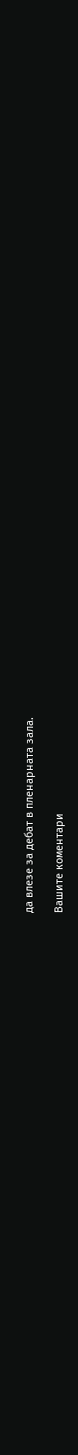да влезе за дебат в пленарната зала.

Вашите коментари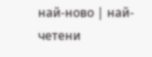най-ново | най-четени